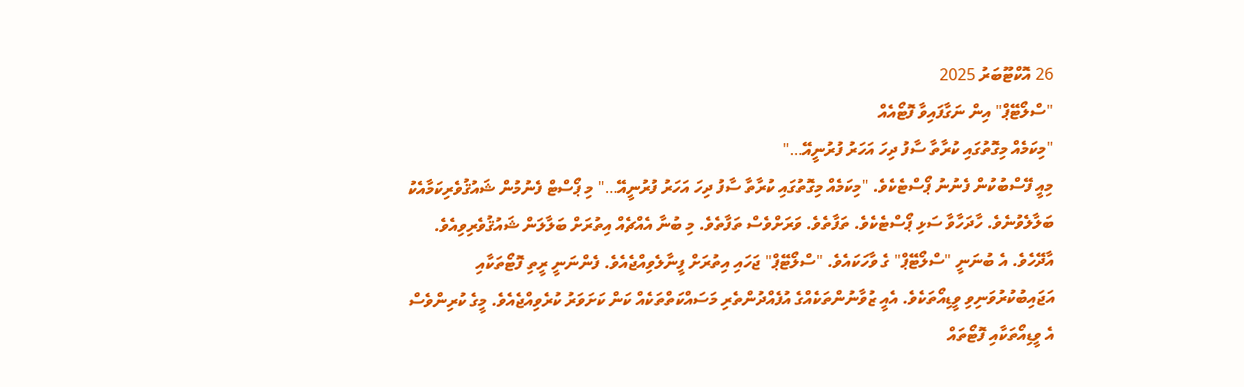26 އޮކްޓޫބަރު 2025
"ސްލޯޓޭޕް" އިން ނަގާފައިވާ ފޮޓޯއެއް
"މިކަމެއް މިގޮތުގައި ކުރާތާ ސާފު ދިހަ އަހަރު ފުރުނީއޭ…"
މިއީ ފޭސްބުކުން ފެނުނު ޕޯސްޓެކެވެ. "މިކަމެއް މިގޮތުގައި ކުރާތާ ސާފު ދިހަ އަހަރު ފުރުނީއޭ…" މި ޕޯސްޓް ފެނުމުން ޝައުޤުވެރިކަމާއެކު ބަލާލެވުނެވެ. ހާދަހާވާ ސަޅި ޕޯސްޓެކެވެ. ތަފާތެވެ. ވަރަށްވެސް ތަފާތެވެ. މި ބުނާ އެއްޗެއް އިތުރަށް ބަލާލަން ޝައުޤުވެރިވިއެވެ.
އާދޭހެވެ. އެ ބުނަނީ "ސްލޯޓޭޕް" ގެ ވާހަކައެވެ. "ސްލޯޓޭޕް" ޖަހައި އިތުރަށް ފީނާލެވިއްޖެއެވެ. ފެންނަނީ ރީތި ފޮޓޯތަކާއި އަޖައިބުކުރުވަނިވި ވީޑިއޯތަކެވެ. އެއީ ޒުވާނުންތަކެއްގެ އުފެއްދުންތެރި މަސައްކަތްތަކެއް ކަން ކަށަވަރު ކުރެވިއްޖެއެވެ. މީގެ ކުރިންވެސް އެ ވީޑިއޯތަކާއި ފޮޓޯތައް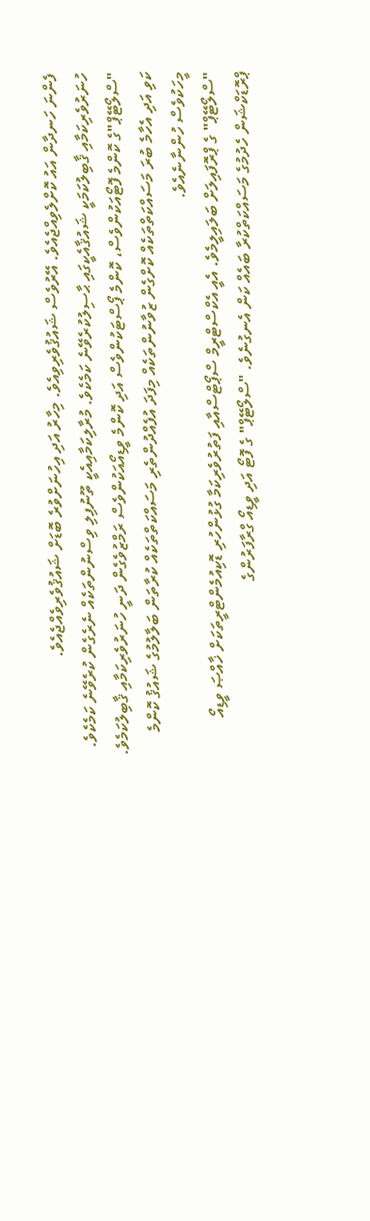ފެންނަ ހަނދާން އައު ކޮށްލެވިއްޖެއެވެ. އޭރުވެސް ޝައުޤުވެރިވިއެވެ. މިހާރު އަދި އިހުނަށްވުރެ ބޮޑަށް ޝައުޤުވެރިވެއްޖެއެވެ.
ހުނަރުވެރިކަމާއި ޤާބިލުކަމަކީ ޝައުޤާއެކީގައި ޙާސިލުކުރެވޭނެ ކަމެކެވެ. މުރާލިކަމާއިއެކީ ތޫނުފިލި ވިސްނުންތަކެއް ނެރެގެން ކުރެވޭނެ ކަމެކެވެ. "ސްލޯޓޭޕް"ގެ ކޮންމެ ފޮޓޯއަކުންވެސް، ކޮންމެ ޕޯސްޓަކުންވެސް އަދި ކޮންމެ ވީޑިއޯއަކުންވެސް ރަމްޒުވެގެން ދަނީ ހުނަރުވެރިކަމާއި ޤާބިލުކަމެވެ.
ކަވި އަދި އެހާމެ ބުރަ މަސައްކަތްތަކެއް ކޮށްގެން ޒުވާނުންތަކެއް މިފަދަ އުފެއްދުންތެރި މަސައްކަތްތަކެއް ކުރާތަން ބަލާލުމުގެ ޝައުޤު ކޮންމެ މީހަކުވެސް ހުންނާނެއެވެ.
"ސްލޯޓޭޕް" ގެ ޕްރޮފައިލަށް ބަލައިލީމެވެ. އެއީ އެކްސްޓްރީމް ސްޕޯޓްސްއާއި ފަތުރުވެރިކަމާ ގުޅުންހުރި ޑޮކިއުމެންޓްރީތަކަށް ޚާއްޞަ ވީޑިއޯ ޕްރޮޑަކްޝަން ހެދުމުގެ މަސައްކަތްކުރާ ބައެއް ކަން އެނގުނެވެ. "ސްލޯޓޭޕް" ގެ ފޮޓޯ އަދި ވީޑިއޯ ގްރާފަރުންގެ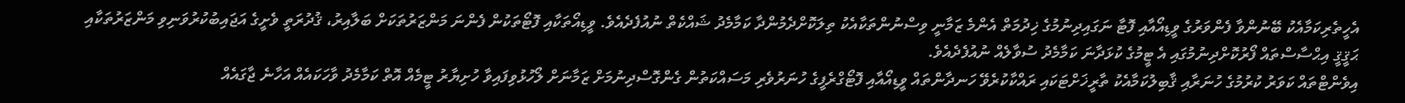އެހީތެރިކަމާއެކު ބޭނުންވާ ފެންވަރުގެ ވީޑިއޯއާއި ފޮޓާ ނަގައިދިނުމުގެ ޚިދުމަތް އެންމެ ޒަމާނީ ވިސްނުންތަކާއެކު ތިލަކޮށްދެމުންދާ ކަމާމެދު ޝައްކެތް ނުއުފެދެއެވެ. ވީޑިއޯތަކާއި ފޮޓޯތަކުން ފެންނަ މަންޒަރުތަކަށް ބަލާއިރު، ޤުދުރަތީ ވެށީގެ އަޖައިބުކުރުވަނިވި މަންޒަރުތަކާއި ޙަޤީޤީ އިޙްސާސްތައް ފޯރުކޮށްދިނުމުގައި އެ ޓީމުގެ ކުޅަދާނަ ކަމާމެދު ސުވާލެއް ނުއުފެދެއެވެ.
އިވެންޓްތައް ކަވަރު ކުރުމުގެ ހުނަރާއި ޤާބިލުކަމާއެކު ތާރީޚަށްޓަކައި ރައްކާކުރެވޭ ހަނދާންތައް ވީޑިއޯއާއި ފޮޓޯގްރެފީގެ ހުނަރުވެރި މަސައްކަތުން ގެންގޮސްދިނުމަށް ޒަމާނަށް ލޯހުޅުވިފައިވާ ހުށިޔާރު ޓީމެއް އޮތް ކަމާމެދު ވާހަކައެއް އަހާނެ ޖާގައެއް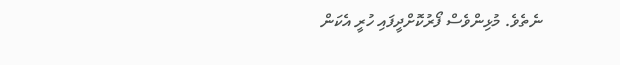ނެތެވެ. މުޅިންވެސް ފޯރުކޮށްދީފައި ހުރީ އެކަން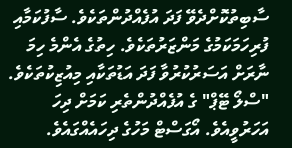ސާބިތުކޮށްދެވޭ ފަދަ އުފެއްދުންތަކެވެ. ސާފުކަމާއި ފުރިހަމަކަމުގެ މަންޒަރުތަކެވެ. ހިތުގެ އެންމެ ހިމަ ނާރަށް އަސަރުކުރުވާ ފަދަ އަޑުތަކާއި މިއުޒިކުތަކެވެ.
"ސްލޯ ޓޭޕް" ގެ އުފެއްދުންތެރި ކަމަށް ދިހަ އަހަރުވީއެވެ. އޯގަސްޓް މަހުގެ ދިހައެއްގައެވެ.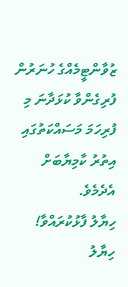ޒުވާންޓީމެއްގެ ހުނަރުން ފުރިގެންވާ ކުޅަދާނަ މި ފުރިހަމަ މަސައްކަތުގައި އިތުރު ކާމިޔާބަށް އެދެމެވެ.
ހިޔާލު ފާޅުކުރައްވާ!
ހިޔާލު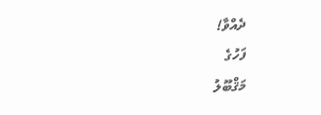ދެއްވާ!
ފަހުގެ
މަޤްބޫލު